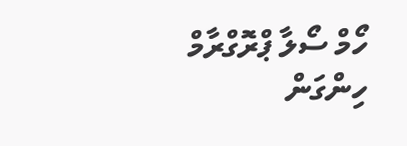ހޯމް ސޯލާ ޕްރޮގްރާމް ހިންގަން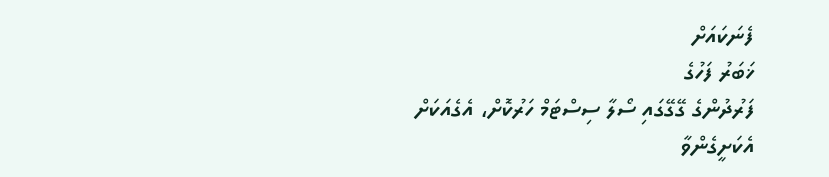ފެނަކައަށް
ޚަބަރު ފަހުގެ
ފަރުދުންގެ ގޭގޭގައި ސޯލާ ސިސްޓަމް ހަރުކޮށް، އެގެއަކަށް އެކަށީގެންވާ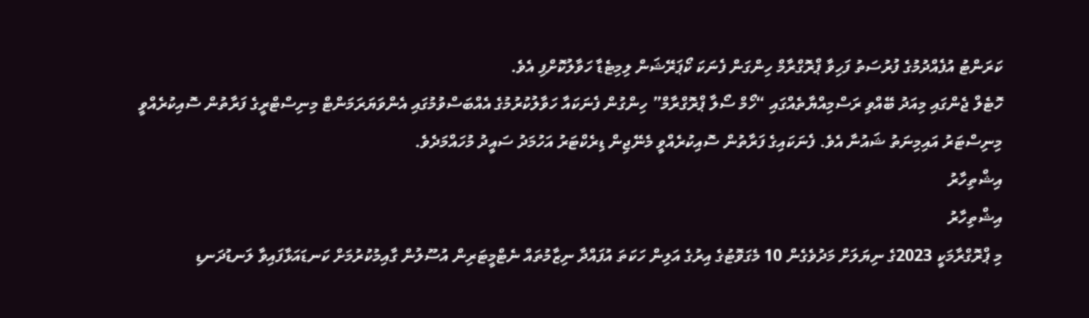ކަރަންޓު އުފެއްދުމުގެ ފުރުސަތު ފަހިވާ ޕްރޮގްރާމް ހިންގަން ފެނަކަ ކޯޕަރޭޝަން ލިމިޓެޑާ ހަވާލުކޮށްފި އެވެ.
ހޮޓެލް ޖެންގައި މިއަދު ބޭއްވި ރަސްމިއްޔާތެއްގައި “ހޯމް ސޯލާ ޕްރޮގްރާމް” ހިންގުން ފެނަކައާ ހަވާލުކުރުމުގެ އެއްބަސްވުމުގައި އެންވަޔަރަމަންޓް މިނިސްޓްރީގެ ފަރާތުން ސޮއިކުރެއްވީ މިނިސްޓަރު އައިމިނަތު ޝައުނާ އެވެ. ފެނަކައިގެ ފަރާތުން ސޮއިކުރެއްވީ މެނޭޖިން ޑިރެކްޓަރު އަހުމަދު ސައީދު މުހައްމަދެވެ.
އިޝްތިހާރު
އިޝްތިހާރު
މި ޕްރޮގްރާމަކީ 2023ގެ ނިޔަލަށް މަދުވެގެން 10 މެގަވޮޓުގެ އިރުގެ އަލިން ހަކަތަ އުފައްދާ ނިޒާމުތައް ނެޓްމީޓަރިން އުސޫލުން ގާއިމުކުރުމަށް ކަނޑައަޅާފައިވާ ލަނޑުދަނޑި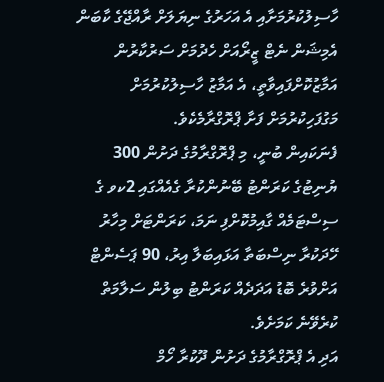ހާސިލުކުރުމަށާއި އެ އަހަރުގެ ނިޔަލަށް ރާއްޖޭގެ ކާބަން އެމިޝަން ނެޓް ޒީރޯއަށް ހެދުމަށް ސަރުކާރުން އަމާޒުކޮށްފައިވާތީ، އެ އަމާޒު ހާސިލުކުރުމަށް މަގުފަހިކުރުމަށް ފަށާ ޕްރޮގްރާމެކެވެ.
ފެނަކައިން ބުނީ، މި ޕްރޮގްރާމުގެ ދަށުން 300 ޔުނިޓުގެ ކަރަންޓު ބޭނުންކުރާ ގެއެއްގައި 2ކވ ގެ ސިސްޓަމެއް ގާއިމުކޮށްފި ނަމަ، ކަރަންޓަށް މިހާރު ހޭދަކުރާ ނިސްބަތާ އަޅައިބަލާ އިރު، 90 ޕަސެންޓް އަށްވުރެ ބޮޑު އަދަދެއް ކަރަންޓު ބިލުން ސަލާމަތް ކުރެވޭނެ ކަމަށެވެ.
އަދި އެ ޕްރޮގްރާމުގެ ދަށުން ދޫކުރާ ހޯމް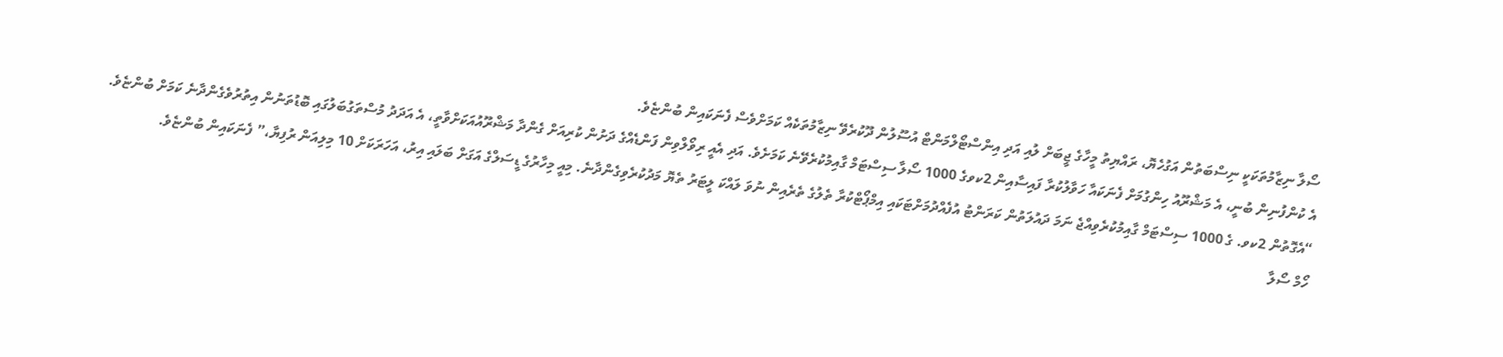ސޯލާ ނިޒާމުތަކަކީ ނިސްބަތުން އަގުހެޔޮ، ރައްޔިތު މީހާގެ ޖީބަށް ލުއި އަދި އިންސްޓޯލްމަންޓް އުސޫލުން ދޫކުރެވޭ ނިޒާމުތަކެއް ކަމަށްވެސް ފެނަކައިން ބުންޏެވެ.
އެ ކުންފުނިން ބުނީ، އެ މަޝްރޫއު ހިންގުމަށް ފެނަކައާ ހަވާލުކުރާ ފައިސާއިން 2ކވގެ 1000 ސޯލާ ސިސްޓަމް ގާއިމުކުރެވޭނެ ކަމަށެވެ. އަދި އެއީ ރިވޯލްވިން ފަންޑެއްގެ ދަށުން ކުރިއަށް ގެންދާ މަޝްރޫއުއަކަށްވާތީ، އެ އަދަދު މުސްތަގުބަލުގައި ބޮޑުތަނުން އިތުރުވެގެންދާނެ ކަމަށް ބުންޏެވެ.
“އެގޮތުން 2ކވ. ގެ 1000 ސިސްޓަމް ގާއިމުކުރެވިއްޖެ ނަމަ ދައުލަތުން ކަރަންޓު އުފެއްދުމަށްޓަކައި އިމްޕޯޓްކުރާ ތެލުގެ ތެރެއިން ނުވަ ލައްކަ ލީޓަރު ތެޔޮ މަދުކުރެވިގެންދާނެ. މިއީ މިހާރުގެ ޑީސަލްގެ އަގަށް ބަލައި އިރު، އަހަރަކަށް 10 މިލިއަން ރުފިޔާ،” ފެނަކައިން ބުންޏެވެ.
ހޯމް ސޯލާ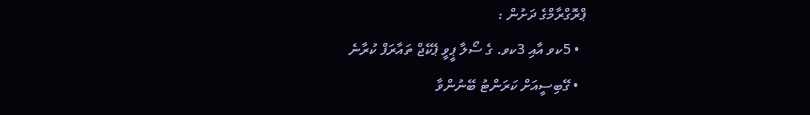ޕްރޮގްރާމްގެ ދަށުން :
  • 5ކވ އާއި 3ކވ. ގެ ސޯލާ ޕީވީ ޕެކޭޖް ތައާރަފް ކުރާނެ
  • ގޭބިސީއަށް ކަރަންޓު ބޭނުންވާ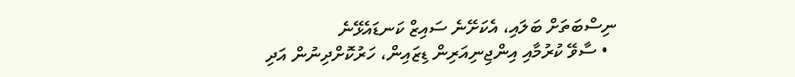ނިސްބަތަށް ބަލައި، އެކަށޭނެ ސައިޒް ކަނޑައެޅޭނެ
  • ސާވޭ ކުރުމާއި އިންޖިނިއަރިން ޑިޒައިން، ހަރުކޮށްދިނުން އަދި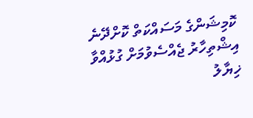ކޮމިޝަންގެ މަސައްކަތް ކޮށްދޭނެ
އިޝްތިހާރު ޖެއްސެވުމަށް ގުޅުއްވާ
ޚިޔާލު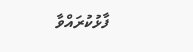ފާޅުކުރައްވާ